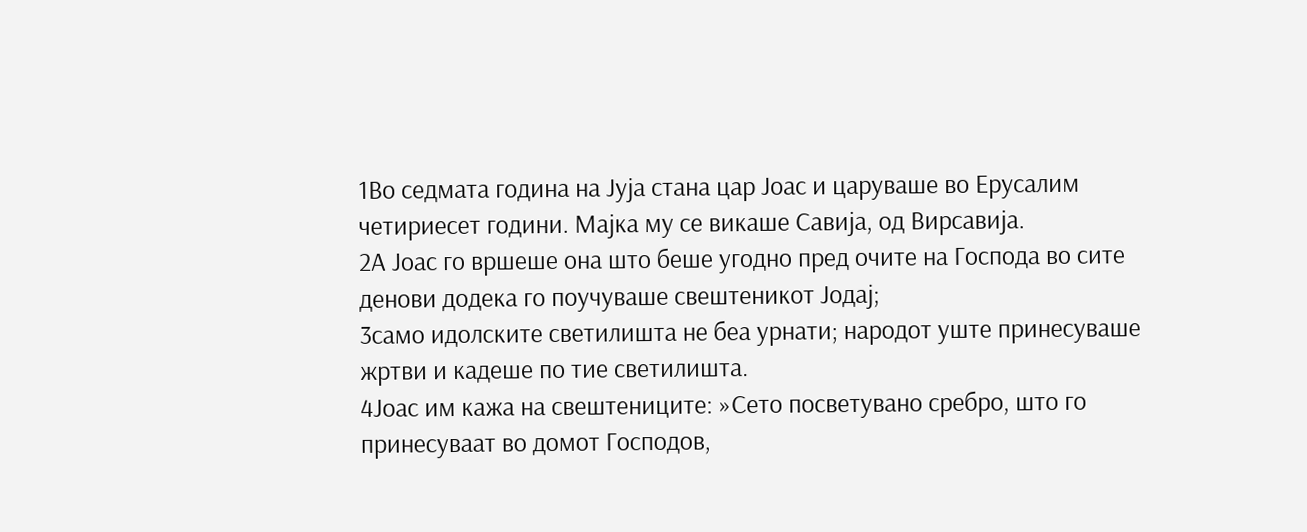1Во седмата година на Јуја стана цар Јоас и царуваше во Ерусалим четириесет години. Мајка му се викаше Савија, од Вирсавија.
2А Јоас го вршеше она што беше угодно пред очите на Господа во сите денови додека го поучуваше свештеникот Јодај;
3само идолските светилишта не беа урнати; народот уште принесуваше жртви и кадеше по тие светилишта.
4Јоас им кажа на свештениците: »Сето посветувано сребро, што го принесуваат во домот Господов,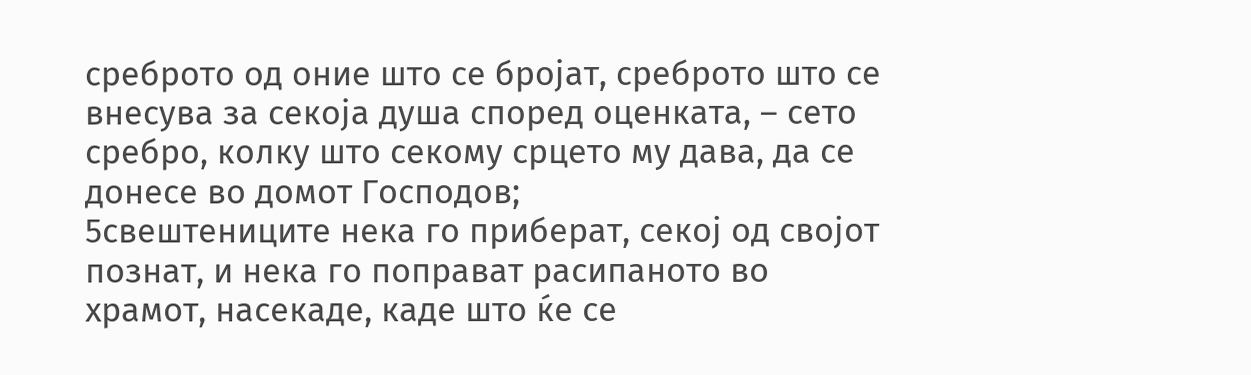среброто од оние што се бројат, среброто што се внесува за секоја душа според оценката, – сето сребро, колку што секому срцето му дава, да се донесе во домот Господов;
5свештениците нека го приберат, секој од својот познат, и нека го поправат расипаното во храмот, насекаде, каде што ќе се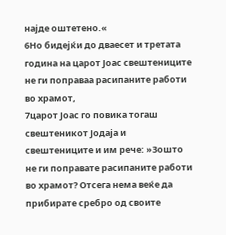најде оштетено.«
6Но бидејќи до дваесет и третата година на царот Јоас свештениците не ги поправаа расипаните работи во храмот,
7царот Јоас го повика тогаш свештеникот Јодаја и свештениците и им рече: »Зошто не ги поправате расипаните работи во храмот? Отсега нема веќе да прибирате сребро од своите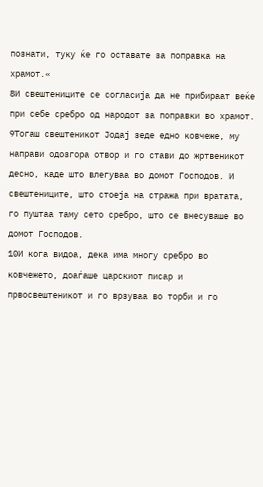познати, туку ќе го оставате за поправка на храмот.«
8И свештениците се согласија да не прибираат веќе при себе сребро од народот за поправки во храмот.
9Тогаш свештеникот Јодај зеде едно ковчеже, му направи одозгора отвор и го стави до жртвеникот десно, каде што влегуваа во домот Господов. И свештениците, што стоеја на стража при вратата, го пуштаа таму сето сребро, што се внесуваше во домот Господов.
10И кога видоа, дека има многу сребро во ковчежето, доаѓаше царскиот писар и првосвештеникот и го врзуваа во торби и го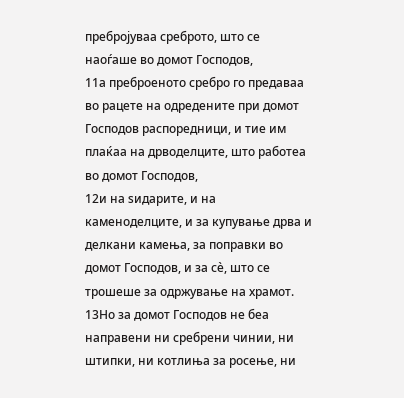пребројуваа среброто, што се наоѓаше во домот Господов,
11а преброеното сребро го предаваа во рацете на одредените при домот Господов распоредници, и тие им плаќаа на дрводелците, што работеа во домот Господов,
12и на ѕидарите, и на каменоделците, и за купување дрва и делкани камења, за поправки во домот Господов, и за сѐ, што се трошеше за одржување на храмот.
13Но за домот Господов не беа направени ни сребрени чинии, ни штипки, ни котлиња за росење, ни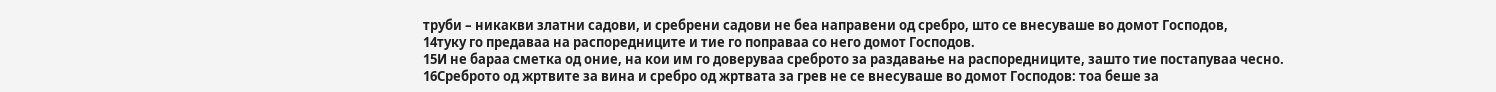труби – никакви златни садови, и сребрени садови не беа направени од сребро, што се внесуваше во домот Господов,
14туку го предаваа на распоредниците и тие го поправаа со него домот Господов.
15И не бараа сметка од оние, на кои им го доверуваа среброто за раздавање на распоредниците, зашто тие постапуваа чесно.
16Среброто од жртвите за вина и сребро од жртвата за грев не се внесуваше во домот Господов: тоа беше за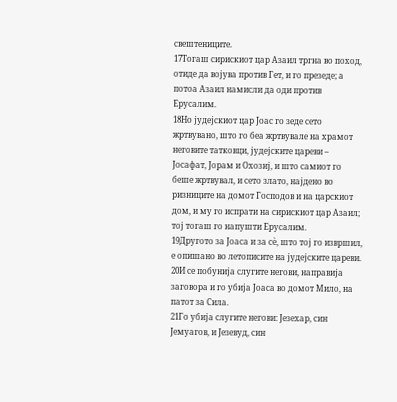свештениците.
17Тогаш сирискиот цар Азаил тргна во поход, отиде да војува против Гет, и го презеде; а потоа Азаил намисли да оди против Ерусалим.
18Но јудејскиот цар Јоас го зеде сето жртвувано, што го беа жртвувале на храмот неговите татковци, јудејските цареви – Јосафат, Јорам и Охозиј, и што самиот го беше жртвувал, и сето злато, најдено во ризниците на домот Господов и на царскиот дом, и му го испрати на сирискиот цар Азаил; тој тогаш го напушти Ерусалим.
19Другото за Јоаса и за сѐ, што тој го извршил, е опишано во летописите на јудејските цареви.
20И се побунија слугите негови, направија заговора и го убија Јоаса во домот Мило, на патот за Сила.
21Го убија слугите негови: Језехар, син Јемуагов, и Језевуд, син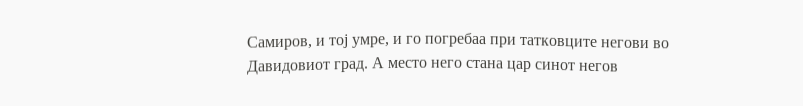Самиров, и тој умре, и го погребаа при татковците негови во Давидовиот град. А место него стана цар синот негов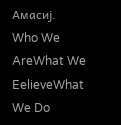Амасиј.
Who We AreWhat We EelieveWhat We Do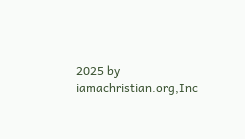2025 by iamachristian.org,Inc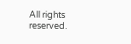All rights reserved.